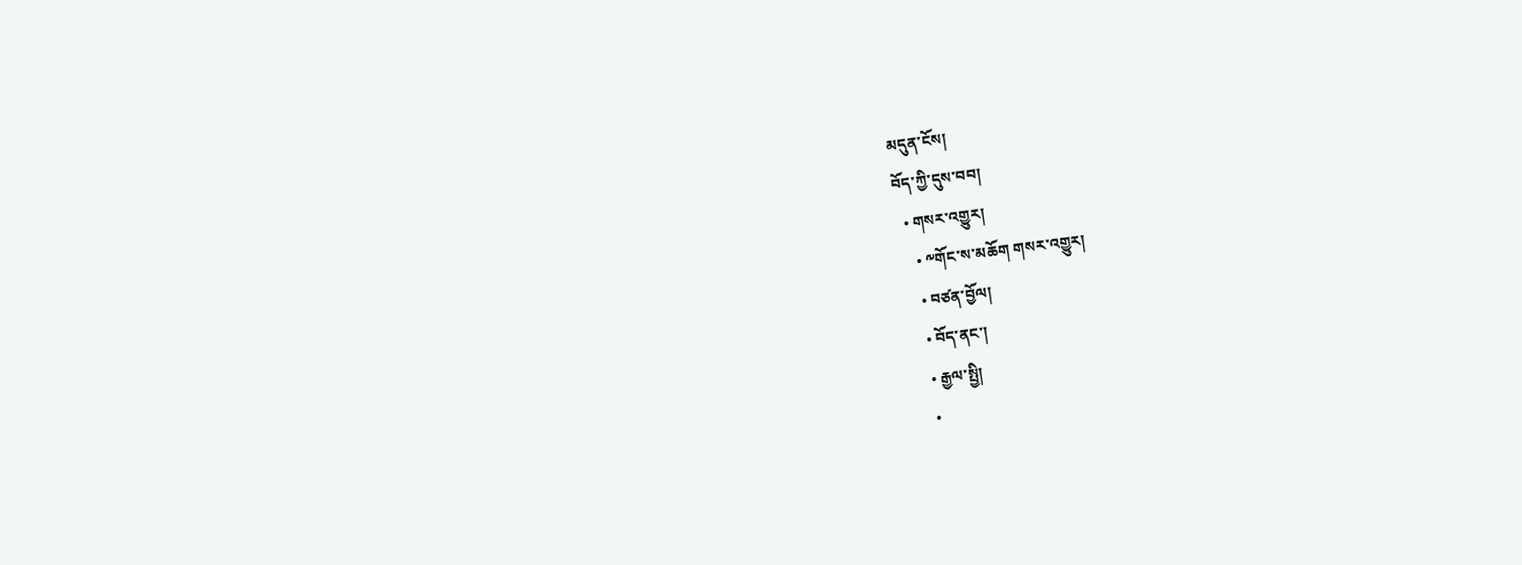མདུན་ངོས།
བོད་ཀྱི་དུས་བབ།
  • གསར་འགྱུར།
    • ༸གོང་ས་མཆོག གསར་འགྱུར།
    • བཙན་བྱོལ།
    • བོད་ནང་།
    • རྒྱལ་སྤྱི།
    •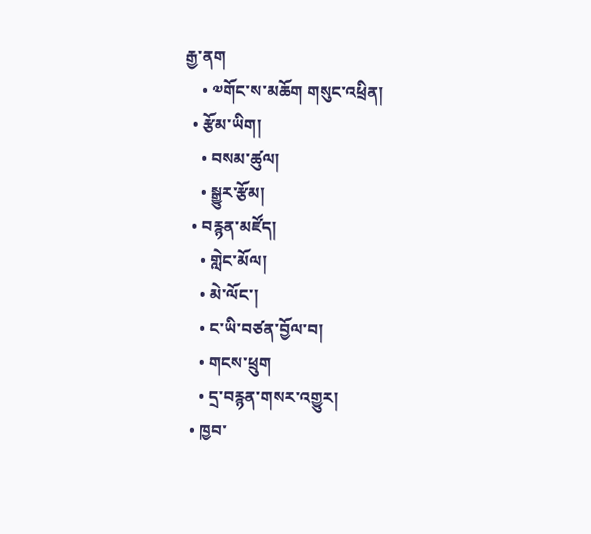རྒྱ་ནག
    • ༧གོང་ས་མཆོག གསུང་འཕྲིན།
  • རྩོམ་ཡིག།
    • བསམ་ཚུལ།
    • སྒྱུར་རྩོམ།
  • བརྙན་མཛོད།
    • གླེང་མོལ།
    • མེ་ལོང་།
    • ང་ཡི་བཙན་བྱོལ་བ།
    • གངས་ཕྲུག
    • དྲ་བརྙན་གསར་འགྱུར།
  • ཁྱབ་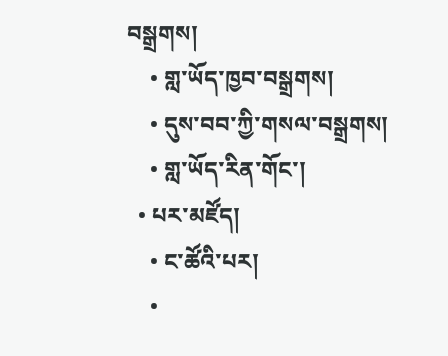བསྒྲགས།
    • གླ་ཡོད་ཁྱབ་བསྒྲགས།
    • དུས་བབ་ཀྱི་གསལ་བསྒྲགས།
    • གླ་ཡོད་རིན་གོང་།
  • པར་མཛོད།
    • ང་ཚོའི་པར།
    •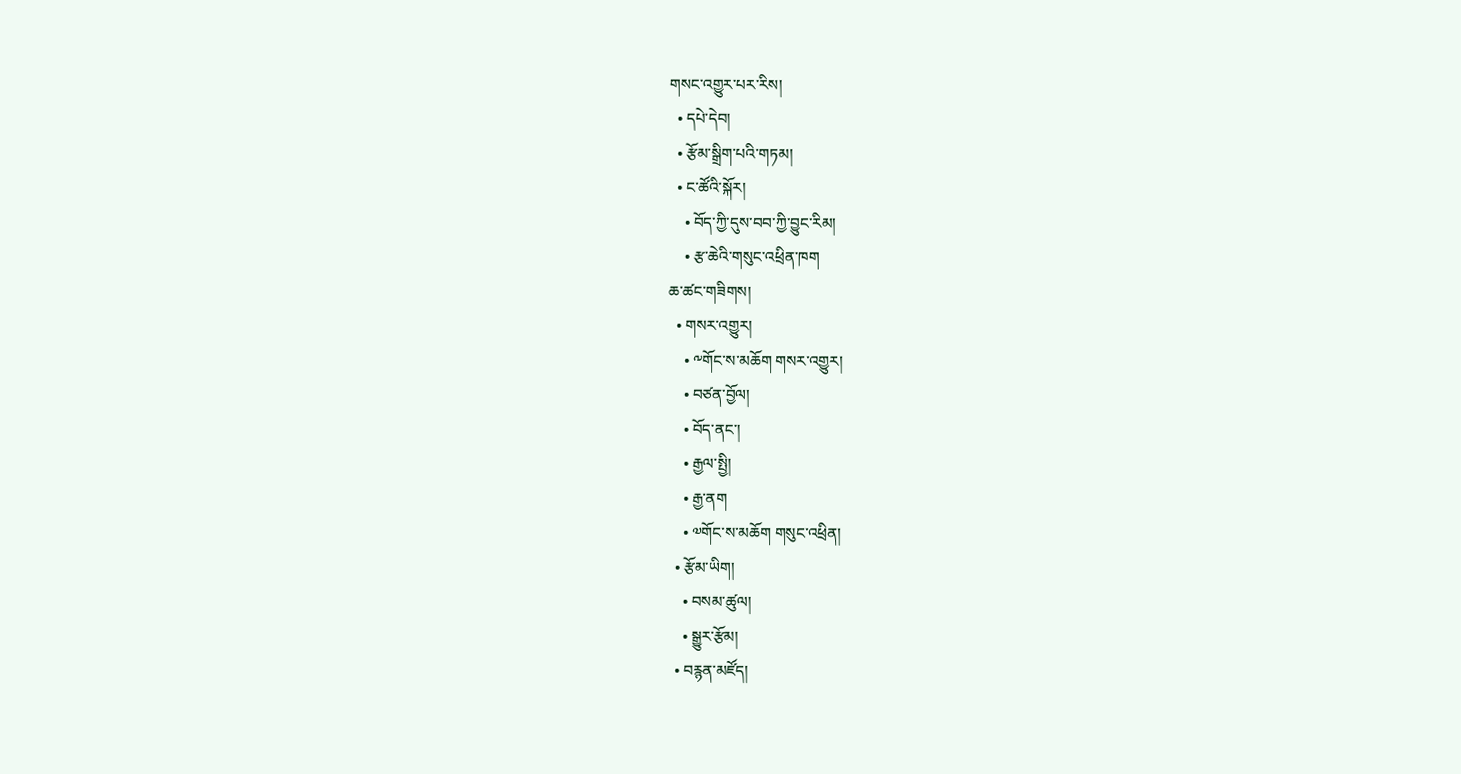གསང་འགྱུར་པར་རིས།
  • དཔེ་དེབ།
  • རྩོམ་སྒྲིག་པའི་གཏམ།
  • ང་ཚོའི་སྐོར།
    • བོད་ཀྱི་དུས་བབ་ཀྱི་བྱུང་རིམ།
    • རྩ་ཆེའི་གསུང་འཕྲིན་ཁག
ཆ་ཚང་གཟིགས།
  • གསར་འགྱུར།
    • ༸གོང་ས་མཆོག གསར་འགྱུར།
    • བཙན་བྱོལ།
    • བོད་ནང་།
    • རྒྱལ་སྤྱི།
    • རྒྱ་ནག
    • ༧གོང་ས་མཆོག གསུང་འཕྲིན།
  • རྩོམ་ཡིག།
    • བསམ་ཚུལ།
    • སྒྱུར་རྩོམ།
  • བརྙན་མཛོད།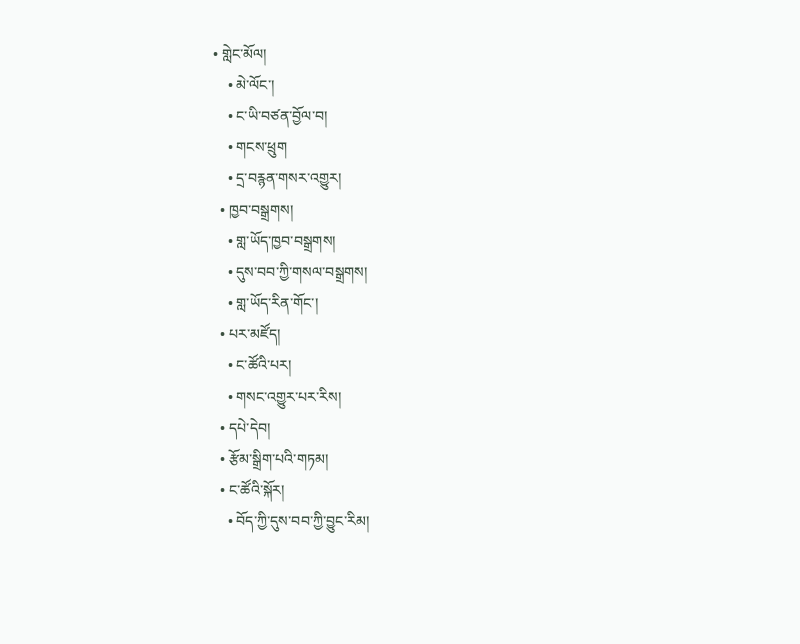• གླེང་མོལ།
    • མེ་ལོང་།
    • ང་ཡི་བཙན་བྱོལ་བ།
    • གངས་ཕྲུག
    • དྲ་བརྙན་གསར་འགྱུར།
  • ཁྱབ་བསྒྲགས།
    • གླ་ཡོད་ཁྱབ་བསྒྲགས།
    • དུས་བབ་ཀྱི་གསལ་བསྒྲགས།
    • གླ་ཡོད་རིན་གོང་།
  • པར་མཛོད།
    • ང་ཚོའི་པར།
    • གསང་འགྱུར་པར་རིས།
  • དཔེ་དེབ།
  • རྩོམ་སྒྲིག་པའི་གཏམ།
  • ང་ཚོའི་སྐོར།
    • བོད་ཀྱི་དུས་བབ་ཀྱི་བྱུང་རིམ།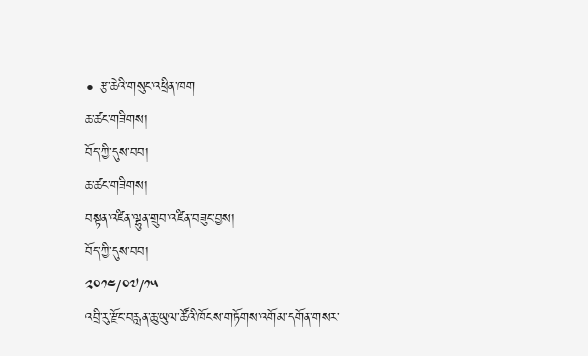• རྩ་ཆེའི་གསུང་འཕྲིན་ཁག
ཆ་ཚང་གཟིགས།
བོད་ཀྱི་དུས་བབ།
ཆ་ཚང་གཟིགས།
བསྟན་འཛིན་ལྷུན་གྲུབ་འཛིན་བཟུང་བྱས།
བོད་ཀྱི་དུས་བབ།
༢༠༡༤/༠༧/༡༥
འབྲི་རུ་རྫོང་བརླན་ཆུ་ཡུལ་ཚོའི་ཁོངས་གཏོགས་འགོམ་དགོན་གསར་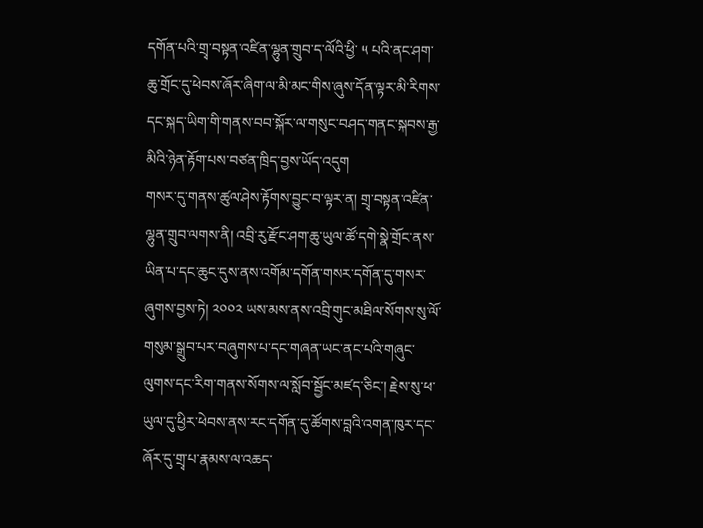དགོན་པའི་གྲྭ་བསྟན་འཛིན་ལྷུན་གྲུབ་ད་ལོའི་ཕྱི་ ༥ པའི་ནང་ཤག་ཆུ་གྲོང་དུ་ཕེབས་ཞོར་ཞིག་ལ་མི་མང་གིས་ཞུས་དོན་ལྟར་མི་རིགས་དང་སྐད་ཡིག་གི་གནས་བབ་སྐོར་ལ་གསུང་བཤད་གནང་སྐབས་རྒྱ་མིའི་ཉེན་རྟོག་པས་བཙན་ཁྲིད་བྱས་ཡོད་འདུག
གསར་དུ་གནས་ཚུལ་ཤེས་རྟོགས་བྱུང་བ་ལྟར་ན། གྲྭ་བསྟན་འཛིན་ལྷུན་གྲུབ་ལགས་ནི། འབྲི་རུ་རྫོང་ཤག་ཆུ་ཡུལ་ཚོ་དགེ་སྣེ་གྲོང་ནས་ཡིན་པ་དང་ཆུང་དུས་ནས་འགོམ་དགོན་གསར་དགོན་དུ་གསར་ཞུགས་བྱས་ཏེ། ༢༠༠༢ ཡས་མས་ནས་འབྲི་གུང་མཐིལ་སོགས་སུ་ལོ་གསུམ་སྒྲུབ་པར་བཞུགས་པ་དང་གཞན་ཡང་ནང་པའི་གཞུང་ལུགས་དང་རིག་གནས་སོགས་ལ་སློབ་སྦྱོང་མཛད་ཅིང་། རྗེས་སུ་ཕ་ཡུལ་དུ་ཕྱིར་ཕེབས་ནས་རང་དགོན་དུ་ཚོགས་བླའི་འགན་ཁུར་དང་ཞོར་དུ་གྲྭ་པ་རྣམས་ལ་འཆད་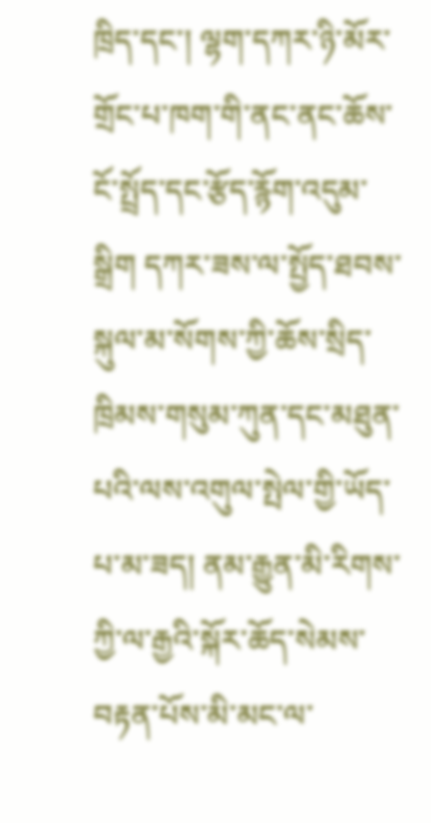ཁྲིད་དང་། ལྷག་དཀར་ཉི་མོར་གྲོང་པ་ཁག་གི་ནང་ནང་ཆོས་ངོ་སྤྲོད་དང་རྩོད་རྙོག་འདུམ་སྒྲིག དཀར་ཟས་ལ་སྤྱོད་ཐབས་སྐུལ་མ་སོགས་ཀྱི་ཆོས་སྲིད་ཁྲིམས་གསུམ་ཀུན་དང་མཐུན་པའི་ལས་འགུལ་སྤེལ་གྱི་ཡོད་པ་མ་ཟད། ནམ་རྒྱུན་མི་རིགས་ཀྱི་ལ་རྒྱའི་སྐོར་ཆོད་སེམས་བརྟན་པོས་མི་མང་ལ་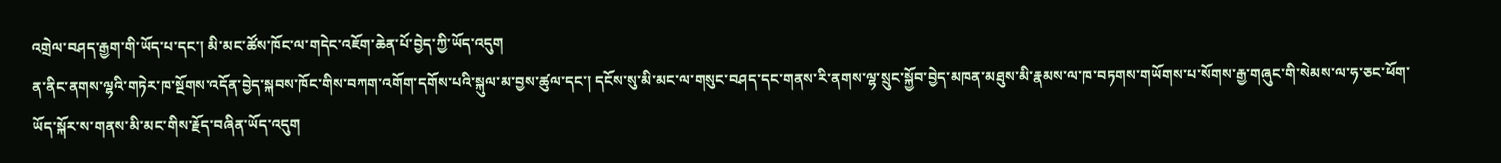འགྲེལ་བཤད་རྒྱག་གི་ཡོད་པ་དང་། མི་མང་ཚོས་ཁོང་ལ་གདེང་འཇོག་ཆེན་པོ་བྱེད་ཀྱི་ཡོད་འདུག
ན་ནིང་ནགས་ལྷའི་གཏེར་ཁ་སྔོགས་འདོན་བྱེད་སྐབས་ཁོང་གིས་བཀག་འགོག་དགོས་པའི་སྐུལ་མ་བྱས་ཚུལ་དང་། དངོས་སུ་མི་མང་ལ་གསུང་བཤད་དང་གནས་རི་ནགས་ལྷ་སྲུང་སྐྱོབ་བྱེད་མཁན་མཐུས་མི་རྣམས་ལ་ཁ་བཏགས་གཡོགས་པ་སོགས་རྒྱ་གཞུང་གི་སེམས་ལ་ཧ་ཅང་ཕོག་ཡོད་སྐོར་ས་གནས་མི་མང་གིས་རྗོད་བཞིན་ཡོད་འདུག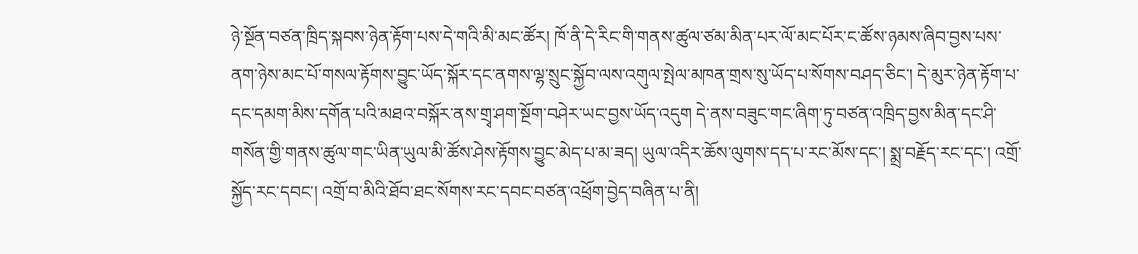ཉེ་སྔོན་བཙན་ཁྲིད་སྐབས་ཉེན་རྟོག་པས་དེ་གའི་མི་མང་ཚོར། ཁོ་ནི་དེ་རིང་གི་གནས་ཚུལ་ཙམ་མིན་པར་ལོ་མང་པོར་ང་ཚོས་ཉམས་ཞིབ་བྱས་པས་ནག་ཉེས་མང་པོ་གསལ་རྟོགས་བྱུང་ཡོད་སྐོར་དང་ནགས་ལྷ་སྲུང་སྐྱོབ་ལས་འགུལ་སྤེལ་མཁན་གྲས་སུ་ཡོད་པ་སོགས་བཤད་ཅིང་། དེ་མུར་ཉེན་རྟོག་པ་དང་དམག་མིས་དགོན་པའི་མཐའ་བསྐོར་ནས་གྲྭ་ཤག་སྔོག་བཤེར་ཡང་བྱས་ཡོད་འདུག དེ་ནས་བཟུང་གང་ཞིག་ཏུ་བཙན་འཁྲིད་བྱས་མིན་དང་ཤི་གསོན་གྱི་གནས་ཚུལ་གང་ཡིན་ཡུལ་མི་ཚོས་ཤེས་རྟོགས་བྱུང་མེད་པ་མ་ཟད། ཡུལ་འདིར་ཆོས་ལུགས་དད་པ་རང་མོས་དང་། སྨྲ་བརྗོད་རང་དང་། འགྲོ་སྐྱོད་རང་དབང་། འགྲོ་བ་མིའི་ཐོབ་ཐང་སོགས་རང་དབང་བཙན་འཕྲོག་བྱེད་བཞིན་པ་ནི།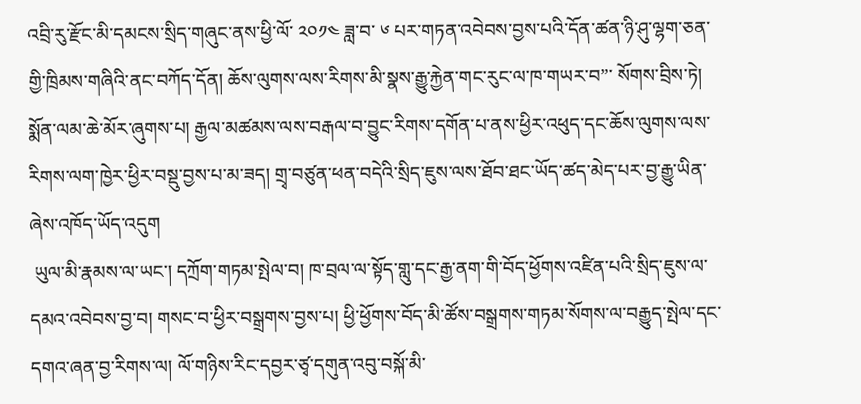འབྲི་རུ་རྫོང་མི་དམངས་སྲིད་གཞུང་ནས་ཕྱི་ལོ་ ༢༠༡༤ ཟླ་བ་ ༦ པར་གཏན་འབེབས་བྱས་པའི་དོན་ཚན་ཉི་ཤུ་ལྷག་ཅན་གྱི་ཁྲིམས་གཞིའི་ནང་བཀོད་དོན། ཆོས་ལུགས་ལས་རིགས་མི་སྣས་རྒྱུ་རྐྱེན་གང་རུང་ལ་ཁ་གཡར་བ”་ སོགས་བྲིས་ཏེ། སྨོན་ལམ་ཆེ་མོར་ཞུགས་པ། རྒྱལ་མཚམས་ལས་བརྒལ་བ་བྱུང་རིགས་དགོན་པ་ནས་ཕྱིར་འཕུད་དང་ཆོས་ལུགས་ལས་རིགས་ལག་ཁྱེར་ཕྱིར་བསྡུ་བྱས་པ་མ་ཟད། གྲྭ་བཙུན་ཕན་བདེའི་སྲིད་ཇུས་ལས་ཐོབ་ཐང་ཡོད་ཚད་མེད་པར་བྱ་རྒྱུ་ཡིན་ཞེས་འཁོད་ཡོད་འདུག
 ཡུལ་མི་རྣམས་ལ་ཡང་། དཀྲོག་གཏམ་སྤེལ་བ། ཁ་བྲལ་ལ་སྟོད་གླུ་དང་རྒྱ་ནག་གི་བོད་ཕྱོགས་འཛིན་པའི་སྲིད་ཇུས་ལ་དམའ་འབེབས་བྱ་བ། གསང་བ་ཕྱིར་བསྒྲགས་བྱས་པ། ཕྱི་ཕྱོགས་བོད་མི་ཚོས་བསྒྲགས་གཏམ་སོགས་ལ་བརྒྱུད་སྤེལ་དང་དགའ་ཞན་བྱ་རིགས་ལ། ལོ་གཉིས་རིང་དབྱར་ཙྭ་དགུན་འབུ་བསྐོ་མི་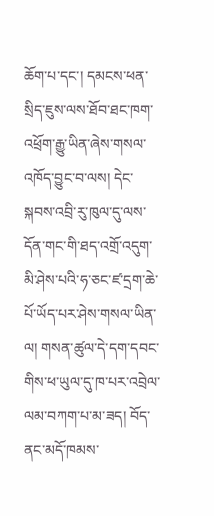ཆོག་པ་དང་། དམངས་ཕན་སྲིད་ཇུས་ལས་ཐོབ་ཐང་ཁག་འཕྲོག་རྒྱུ་ཡིན་ཞེས་གསལ་འཁོད་བྱུང་བ་ལས། དེང་སྐབས་འབྲི་རུ་ཁུལ་དུ་ལས་དོན་གང་གི་ཐད་འགྲོ་འདུག་མི་ཤེས་པའི་ཧ་ཅང་ཛ་དྲག་ཆེ་པོ་ཡོད་པར་ཤེས་གསལ་ཡིན་ལ། གསན་ཚུལ་དེ་དག་དབང་གིས་ཕ་ཡུལ་དུ་ཁ་པར་འབྲེལ་ལམ་བཀག་པ་མ་ཟད། བོད་ནང་མདོ་ཁམས་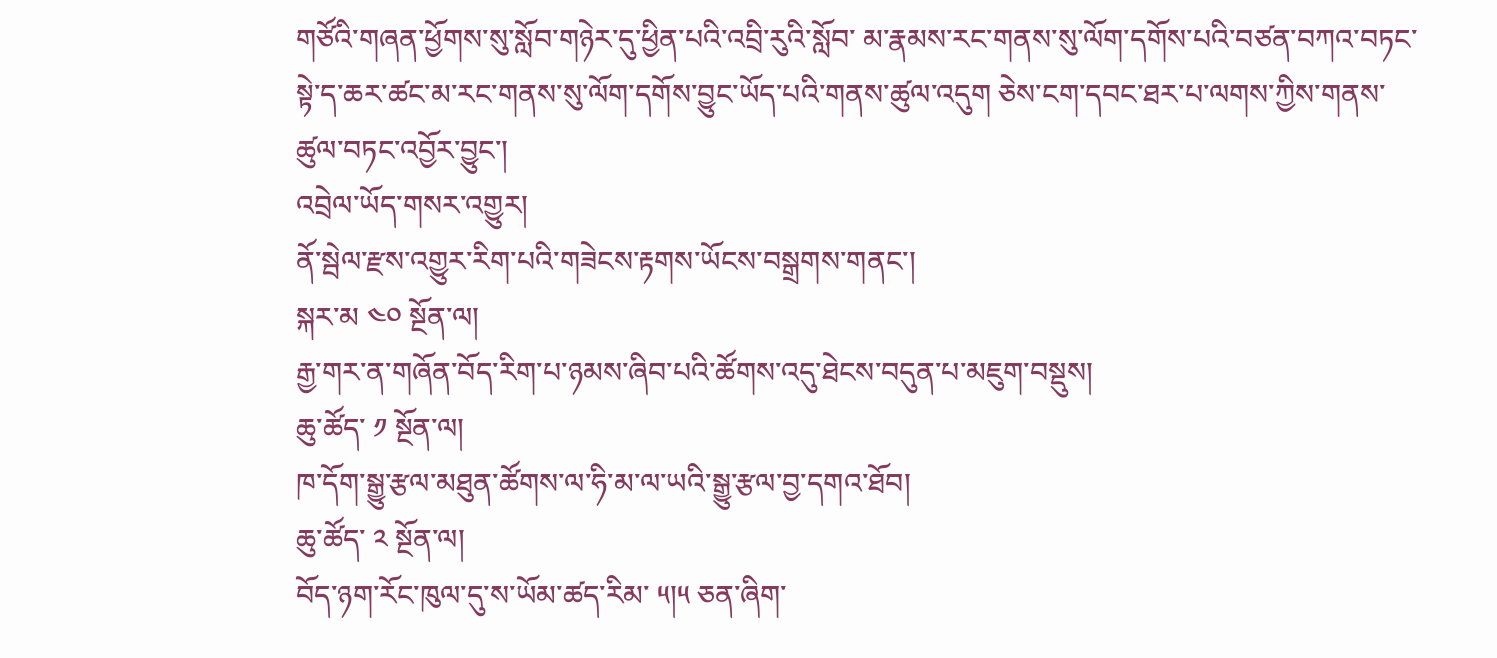གཙོའི་གཞན་ཕྱོགས་སུ་སློབ་གཉེར་དུ་ཕྱིན་པའི་འབྲི་རུའི་སློབ་ མ་རྣམས་རང་གནས་སུ་ལོག་དགོས་པའི་བཙན་བཀའ་བཏང་སྟེ་ད་ཆར་ཚང་མ་རང་གནས་སུ་ལོག་དགོས་བྱུང་ཡོད་པའི་གནས་ཚུལ་འདུག ཅེས་ངག་དབང་ཐར་པ་ལགས་ཀྱིས་གནས་ཚུལ་བཏང་འབྱོར་བྱུང་།
འབྲེལ་ཡོད་གསར་འགྱུར།
ནོ་སྦེལ་རྫས་འགྱུར་རིག་པའི་གཟེངས་རྟགས་ཡོངས་བསྒྲགས་གནང་།
སྐར་མ ༤༠ སྔོན་ལ།
རྒྱ་གར་ན་གཞོན་བོད་རིག་པ་ཉམས་ཞིབ་པའི་ཚོགས་འདུ་ཐེངས་བདུན་པ་མཇུག་བསྡུས།
ཆུ་ཚོད་ ༡ སྔོན་ལ།
ཁ་དོག་སྒྱུ་རྩལ་མཐུན་ཚོགས་ལ་ཧི་མ་ལ་ཡའི་སྒྱུ་རྩལ་བྱ་དགའ་ཐོབ།
ཆུ་ཚོད་ ༢ སྔོན་ལ།
བོད་ཉག་རོང་ཁུལ་དུ་ས་ཡོམ་ཚད་རིམ་ ༥།༥ ཅན་ཞིག་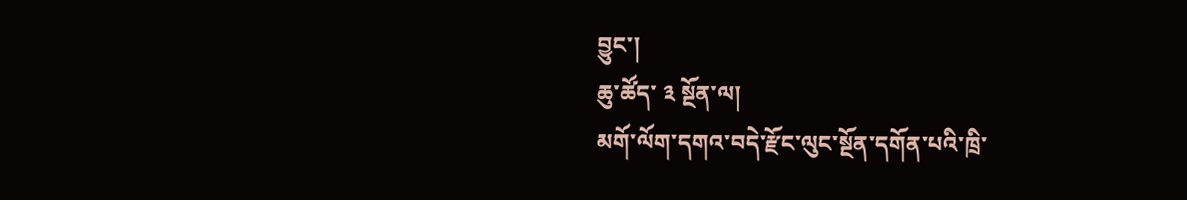བྱུང་།
ཆུ་ཚོད་ ༣ སྔོན་ལ།
མགོ་ལོག་དགའ་བདེ་རྫོང་ལུང་སྔོན་དགོན་པའི་ཁྲི་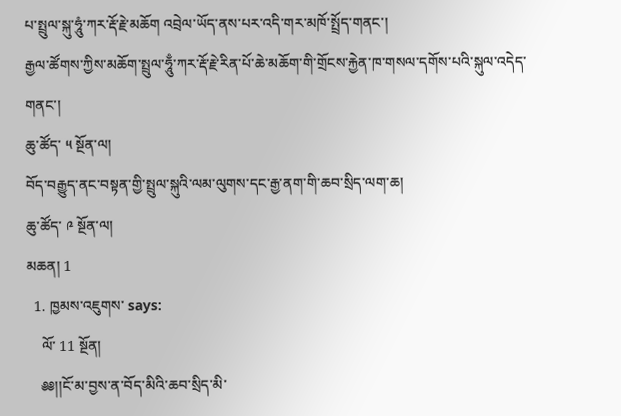པ་སྤྲུལ་སྐུ་ཧཱུཾ་ཀར་རྡོ་རྗེ་མཆོག འབྲེལ་ཡོད་ནས་པར་འདི་གར་མཁོ་སྤྲོད་གནང་།
རྒྱལ་ཚོགས་ཀྱིས་མཆོག་སྤྲུལ་ཧཱུྃ་ཀར་རྡོ་རྗེ་རིན་པོ་ཆེ་མཆོག་གི་གྲོངས་རྐྱེན་ཁ་གསལ་དགོས་པའི་སྐུལ་འདེད་གནང་།
ཆུ་ཚོད་ ༥ སྔོན་ལ།
བོད་བརྒྱུད་ནང་བསྟན་གྱི་སྤྲུལ་སྐུའི་ལམ་ལུགས་དང་རྒྱ་ནག་གི་ཆབ་སྲིད་ལག་ཆ།
ཆུ་ཚོད་ ༩ སྔོན་ལ།
མཆན། 1
  1. ཁྱམས་འཇུགས་ says:
    ལོ་ 11 སྔོན།
    ༅༅།།ངོ་མ་བྱས་ན་བོད་མིའི་ཆབ་སྲིད་མི་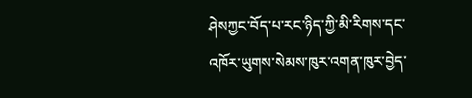ཤེསཀྱང་བོད་པ་རང་ཉིད་ཀྱི་མི་རིགས་དང་འཁོར་ཡུགས་སེམས་ཁུར་འགན་ཁུར་བྱེད་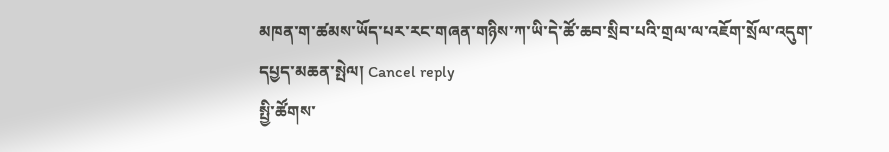མཁན་ག་ཚམས་ཡོད་པར་རང་གཞན་གཉིས་ཀ་ཡི་དེ་ཚོ་ཆབ་སྲིབ་པའི་གྲལ་ལ་འཇོག་སྲོལ་འདུག་
དཔྱད་མཆན་སྤེལ། Cancel reply
སྤྱི་ཚོགས་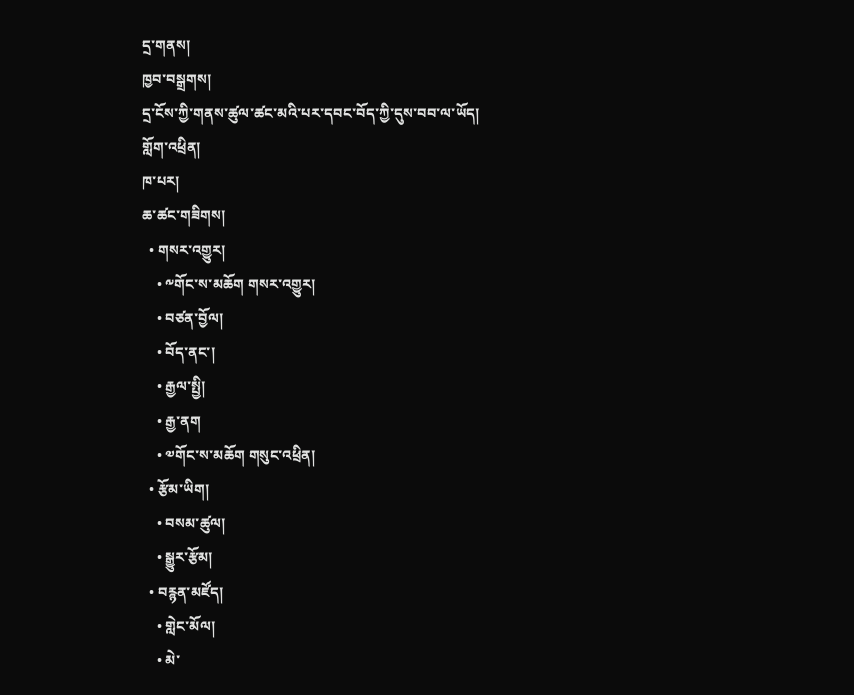དྲ་གནས།
ཁྱབ་བསྒྲགས།
དྲ་ངོས་ཀྱི་གནས་ཚུལ་ཚང་མའི་པར་དབང་བོད་ཀྱི་དུས་བབ་ལ་ཡོད།
གློག་འཕྲིན།
ཁ་པར།
ཆ་ཚང་གཟིགས།
  • གསར་འགྱུར།
    • ༸གོང་ས་མཆོག གསར་འགྱུར།
    • བཙན་བྱོལ།
    • བོད་ནང་།
    • རྒྱལ་སྤྱི།
    • རྒྱ་ནག
    • ༧གོང་ས་མཆོག གསུང་འཕྲིན།
  • རྩོམ་ཡིག།
    • བསམ་ཚུལ།
    • སྒྱུར་རྩོམ།
  • བརྙན་མཛོད།
    • གླེང་མོལ།
    • མེ་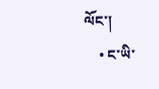ལོང་།
    • ང་ཡི་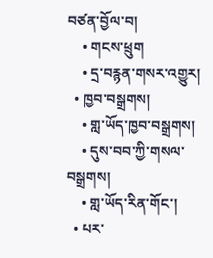བཙན་བྱོལ་བ།
    • གངས་ཕྲུག
    • དྲ་བརྙན་གསར་འགྱུར།
  • ཁྱབ་བསྒྲགས།
    • གླ་ཡོད་ཁྱབ་བསྒྲགས།
    • དུས་བབ་ཀྱི་གསལ་བསྒྲགས།
    • གླ་ཡོད་རིན་གོང་།
  • པར་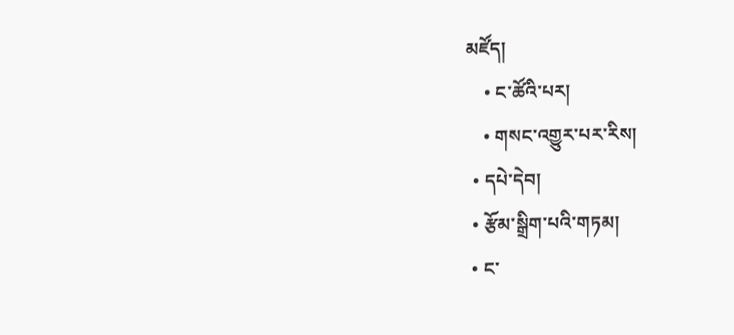མཛོད།
    • ང་ཚོའི་པར།
    • གསང་འགྱུར་པར་རིས།
  • དཔེ་དེབ།
  • རྩོམ་སྒྲིག་པའི་གཏམ།
  • ང་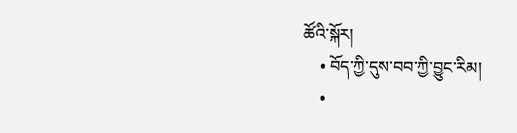ཚོའི་སྐོར།
    • བོད་ཀྱི་དུས་བབ་ཀྱི་བྱུང་རིམ།
    •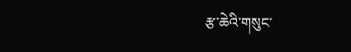རྩ་ཆེའི་གསུང་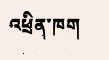འཕྲིན་ཁག